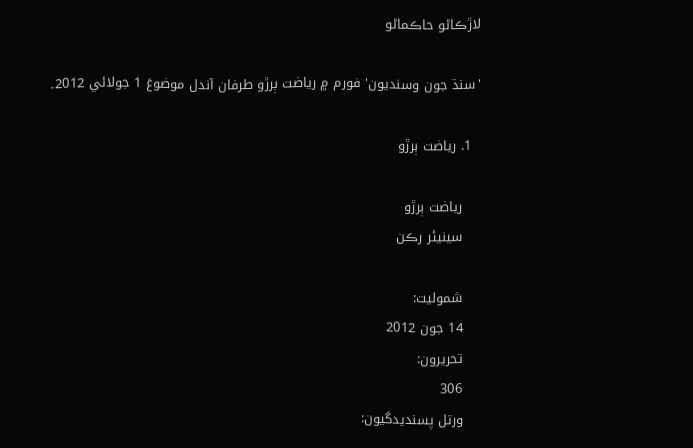لاڙڪاڻو حاڪماڻو

'سنڌ جون وسنديون' فورم ۾ رياضت ٻرڙو طرفان آندل موضوعَ 1 جولائي 2012۔

  1. رياضت ٻرڙو

    رياضت ٻرڙو
    سينيئر رڪن

    شموليت:
    14 جون 2012
    تحريرون:
    306
    ورتل پسنديدگيون: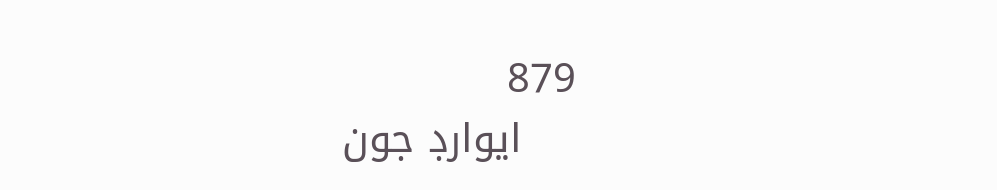879
    ايوارڊ جون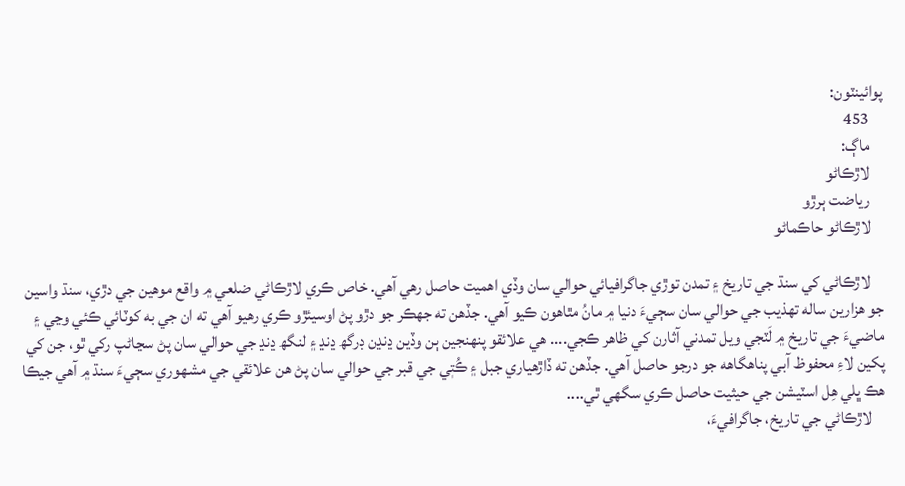پوائينٽون:
    453
    ماڳ:
    لاڙڪاڻو
    رياضت ٻرڙو
    لاڙڪاڻو حاڪماڻو

    لاڙڪاڻي کي سنڌ جي تاريخ ۽ تمدن توڙي جاگرافيائي حوالي سان وڏي اهميت حاصل رهي آهي. خاص ڪري لاڙڪاڻي ضلعي ۾ واقع موهين جي دڙي، سنڌ واسين جو هزارين ساله تهذيب جي حوالي سان سڄيءَ دنيا ۾ مانُ مٿاهون ڪيو آهي. جڏهن ته جھڪر جو دڙو پڻ اوسيئڙو ڪري رهيو آهي ته ان جي به کوٽائي ڪئي وڃي ۽ ماضيءَ جي تاريخ ۾ لَٽجي ويل تمدني آثارن کي ظاهر ڪجي.... هي علائقو پنهنجين ٻن وڏين ڍنڍن ڊرگھ ڍنڍ ۽ لنگھ ڍنڍ جي حوالي سان پڻ سڃاڻپ رکي ٿو، جن کي پکين لاءِ محفوظ آبي پناهگاهه جو درجو حاصل آهي. جڏهن ته ڏاڙهياري جبل ۽ ڪُتٖي جي قبر جي حوالي سان پڻ هن علائقي جي مشهوري سڄيءَ سنڌ ۾ آهي جيڪا هڪ ڀلي هِل اسٽيشن جي حيثيت حاصل ڪري سگھي ٿي....
    لاڙڪاڻي جي تاريخ، جاگرافيءَ،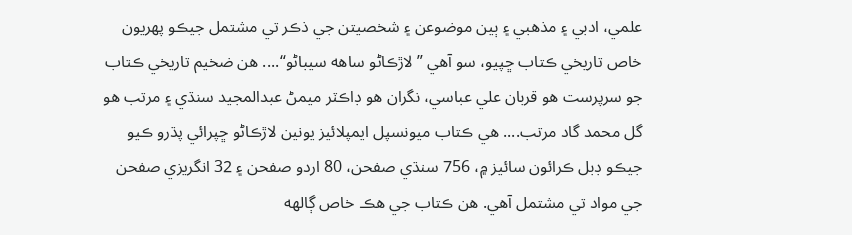علمي، ادبي ۽ مذهبي ۽ ٻين موضوعن ۽ شخصيتن جي ذڪر تي مشتمل جيڪو پهريون خاص تاريخي ڪتاب ڇپيو، سو آهي ”لاڙڪاڻو ساهه سيباڻو“.... هن ضخيم تاريخي ڪتاب جو سرپرست هو قربان علي عباسي، نگران هو ڊاڪٽر ميمڻ عبدالمجيد سنڌي ۽ مرتب هو گل محمد گاد مرتب.... هي ڪتاب ميونسپل ايمپلائيز يونين لاڙڪاڻو ڇپرائي پڌرو ڪيو جيڪو ڊبل ڪرائون سائيز ۾، 756 سنڌي صفحن، 80 اردو صفحن ۽ 32 انگريزي صفحن جي مواد تي مشتمل آهي. هن ڪتاب جي هڪ خاص ڳالهه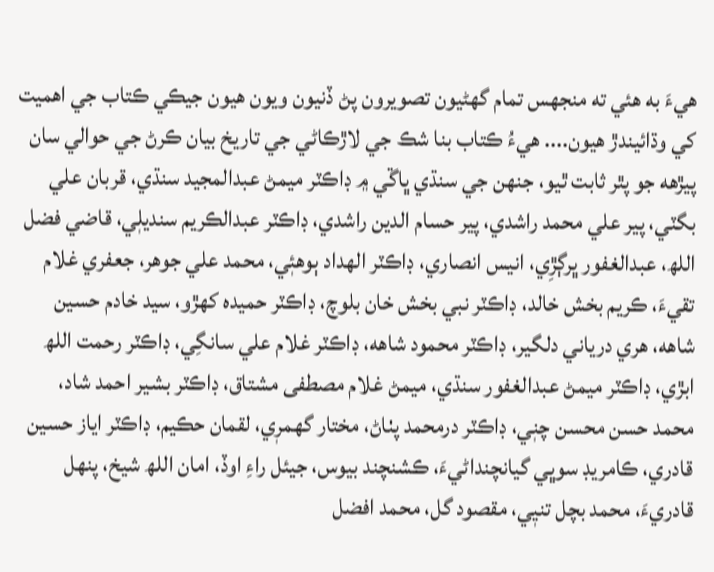هيءَ به هئي ته منجھس تمام گھڻيون تصويرون پڻ ڏنيون ويون هيون جيڪي ڪتاب جي اهميت کي وڌائيندڙ هيون.... هيءُ ڪتاب بنا شڪ جي لاڙڪاڻي جي تاريخ بيان ڪرڻ جي حوالي سان پيڙهه جو پٿر ثابت ٿيو، جنهن جي سنڌي ڀاڱي ۾ ڊاڪٽر ميمڻ عبدالمجيد سنڌي، قربان علي بگٽي، پير علي محمد راشدي، پير حسام الدين راشدي، ڊاڪٽر عبدالڪريم سنديلٖي، قاضي فضل اللھ، عبدالغفور ڀرڳڙِي، انيس انصاري، ڊاڪٽر الهداد ٻوهئٖي، محمد علي جوهر، جعفري غلام تقيءَ، ڪريم بخش خالد، ڊاڪٽر نبي بخش خان بلوچ، ڊاڪٽر حميده کهڙو، سيد خادم حسين شاهه، هري درياني دلگير، ڊاڪٽر محمود شاهه، ڊاڪٽر غلام علي سانگِي، ڊاڪٽر رحمت اللھ ابڙي، ڊاڪٽر ميمڻ عبدالغفور سنڌي، ميمڻ غلام مصطفى مشتاق، ڊاڪٽر بشير احمد شاد، محمد حسن محسن چنٖي، ڊاڪٽر درمحمد پٺاڻ، مختار گھمرٖي، لقمان حڪيم، ڊاڪٽر اياز حسين قادري، ڪامريڊ سوڀي گيانچنداڻيءَ، ڪشنچند بيوس، جيئل راءِ اوڏ، امان اللھ شيخ، پنهل قادريءَ، محمد بچل تنيٖي، مقصود گل، محمد افضل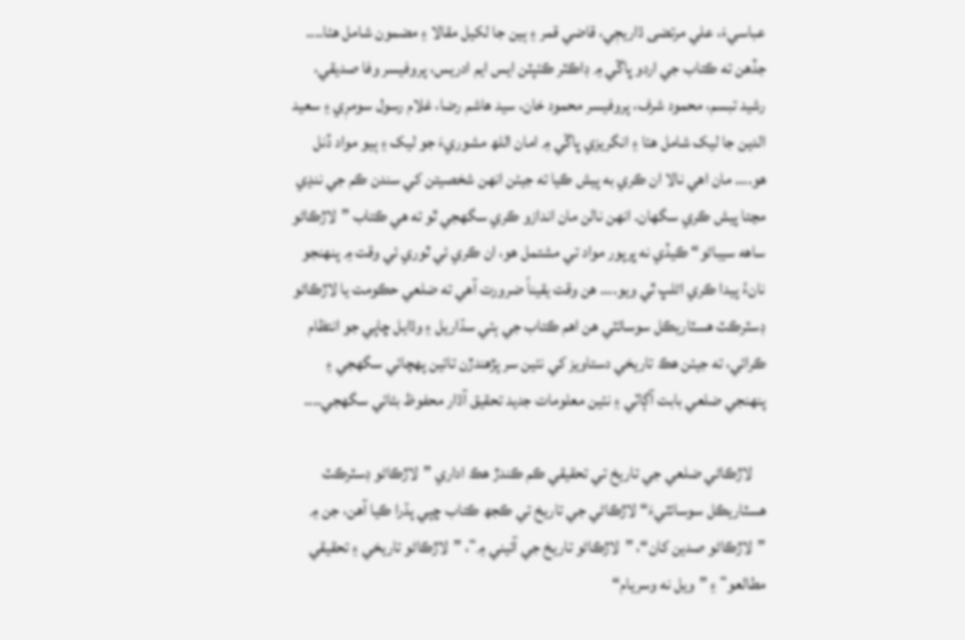عباسيءَ، علي مرتضى ڌاريجٖي، قاضي قمر ۽ ٻين جا لکيل مقالا ۽ مضمون شامل هئا.... جڏهن ته ڪتاب جي اردو ڀاڱي ۾ ڊاڪٽر ڪئپٽن ايس ايم ادريس، پروفيسر وفا صديقي، رشيد تبسم، محمود شرف، پروفيسر محمود خان، سيد هاشم رضا، غلام رسول سومرٖي ۽ سعيد الدين جا ليک شامل هئا ۽ انگريزي ڀاڱي ۾ امان اللھ مشوريءَ جو ليک ۽ ٻيو مواد ڏنل هو.... مان اهي نالا ان ڪري به پيش ڪيا ته جيئن انهن شخصيتن کي سندن ڪم جي ننڍي مڃتا پيش ڪري سگھان. انهن نالن مان اندازو ڪري سگھجي ٿو ته هي ڪتاب ”لاڙڪاڻو ساهه سيباڻو“ ڪيڏي نه ڀرپور مواد تي مشتمل هو، ان ڪري ئي ٿوري ئي وقت ۾ پنهنجو نانءُ پيدا ڪري اڻلڀ ٿي ويو.... هن وقت يقيناً ضرورت آهي ته ضلعي حڪومت يا لاڙڪاڻو ڊسٽرڪٽ هسٽاريڪل سوسائٽي هن اهم ڪتاب جي ٻئي سڌاريل ۽ وڌايل ڇاپي جو انتظام ڪرائي، ته جيئن هڪ تاريخي دستاويز کي نئين سر پڙهندڙن تائين پهچائي سگھجي ۽ پنهنجي ضلعي بابت آڳاٽي ۽ نئين معلومات جديد تحقيق آڌار محفوظ بڻائي سگھجي....

    لاڙڪاڻي ضلعي جي تاريخ تي تحقيقي ڪم ڪندڙ هڪ اداري ”لاڙڪاڻو ڊسٽرڪٽ هسٽاريڪل سوسائٽيءَ“ لاڙڪاڻي جي تاريخ تي ڪجھ ڪتاب ڇپي پڌرا ڪيا آهن، جن ۾ ”لاڙڪاڻو صدين کان“، ”لاڙڪاڻو تاريخ جي آئيني ۾“، ”لاڙڪاڻو تاريخي ۽ تحقيقي مطالعو“ ۽ ”ويل نه وسريام“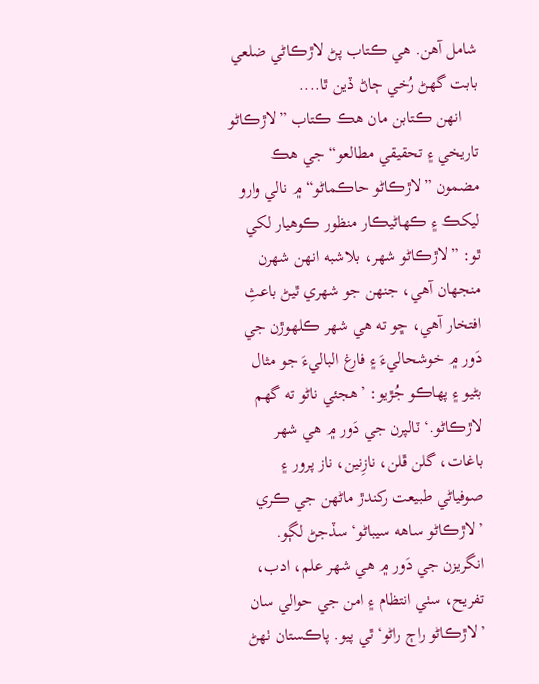شامل آهن. هي ڪتاب پڻ لاڙڪاڻي ضلعي بابت گھڻ رُخي ڄاڻ ڏين ٿا....
    انهن ڪتابن مان هڪ ڪتاب ”لاڙڪاڻو تاريخي ۽ تحقيقي مطالعو“ جي هڪ مضمون ”لاڙڪاڻو حاڪماڻو“ ۾ نالي وارو ليکڪ ۽ ڪهاڻيڪار منظور ڪوهيار لکي ٿو: ”لاڙڪاڻو شهر، بلاشبه انهن شهرن منجھان آهي، جنهن جو شهري ٿيڻ باعثِ افتخار آهي، ڇو ته هي شهر ڪلهوڙن جي دَور ۾ خوشحاليءَ ۽ فارغ الباليءَ جو مثال بڻيو ۽ پهاڪو جُڙيو: ’هجئي ناڻو ته گھم لاڙڪاڻو.‘ ٽالپرن جي دَور ۾ هي شهر باغات، گلن ڦلن، نازِنين، ناز پرور ۽ صوفياڻي طبيعت رکندڙ ماڻهن جي ڪري ’لاڙڪاڻو ساهه سيباڻو‘ سڏجڻ لڳو. انگريزن جي دَور ۾ هي شهر علم، ادب، تفريح، سٺي انتظام ۽ امن جي حوالي سان ’لاڙڪاڻو راڄ راڻو‘ ٿي پيو. پاڪستان ٺهڻ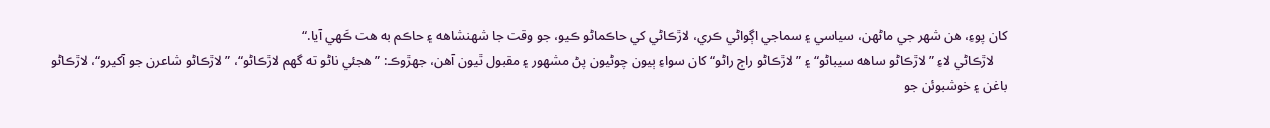کان پوءِ، هن شهر جي ماڻهن، سياسي ۽ سماجي اڳواڻي ڪري، لاڙڪاڻي کي حاڪماڻو ڪيو، جو وقت جا شهنشاهه ۽ حاڪم به هت ڪَهي آيا.“
    لاڙڪاڻي لاءِ ”لاڙڪاڻو ساهه سيباڻو“ ۽ ”لاڙڪاڻو راڄ راڻو“ کان سواءِ ٻيون چوڻيون پڻ مشهور ۽ مقبول ٿيون آهن، جھڙوڪ: ”هجئي ناڻو ته گھم لاڙڪاڻو“، ”لاڙڪاڻو شاعرن جو آکيرو“، لاڙڪاڻو باغن ۽ خوشبوئن جو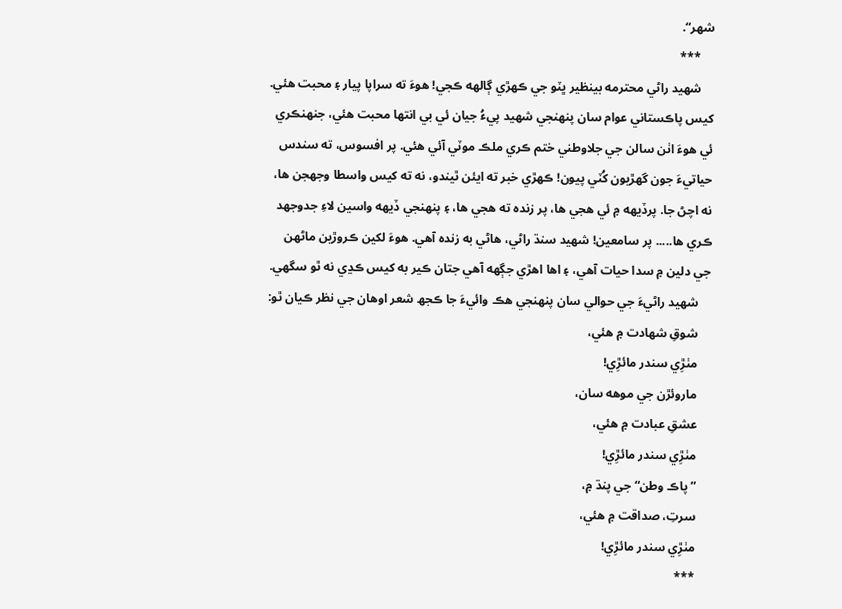شهر“.
    ***
    شهيد راڻي محترمه بينظير ڀٽو جي ڪهڙي ڳالهه ڪجي! هوءَ ته سراپا پيار ۽ محبت هئي. کيس پاڪستاني عوام سان پنهنجي شهيد پيءُ جيان ئي بي انتها محبت هئي، جنهنڪري ئي هوءَ اٺن سالن جي جلاوطني ختم ڪري ملڪ موٽي آئي هئي. پر افسوس، ته سندس حياتيءَ جون گھڙيون کُٽي پيون! ڪهڙي خبر ته ايئن ٿيندو، نه ته کيس واسطا وجھجن ها، نه اچڻ جا. پرڏيهه ۾ ئي هجي ها، پر زنده ته هجي ها، ۽ پنهنجي ڏيهه واسين لاءِ جدوجهد ڪري ها..... پر سامعين! شهيد سنڌ راڻي، هاڻي به زنده آهي. هوءَ لکين ڪروڙين ماڻهن جي دلين ۾ سدا حيات آهي، ۽ اها اهڙي جڳهه آهي جتان ڪير به کيس ڪڍي نه ٿو سگھي.
    شهيد راڻيءَ جي حوالي سان پنهنجي هڪ وائيءَ جا ڪجھ شعر اوهان جي نظر ڪيان ٿو:
    شوقِ شهادت ۾ هئي،
    مٺڙِي سندر مائڙِي!
    ماروئڙن جي موهه سان،
    عشقِ عبادت ۾ هئي،
    مٺڙِي سندر مائڙِي!
    ”پاڪ وطن“ جي پنڌ ۾،
    سرتِ، صداقت ۾ هئي،
    مٺڙِي سندر مائڙِي!
    ***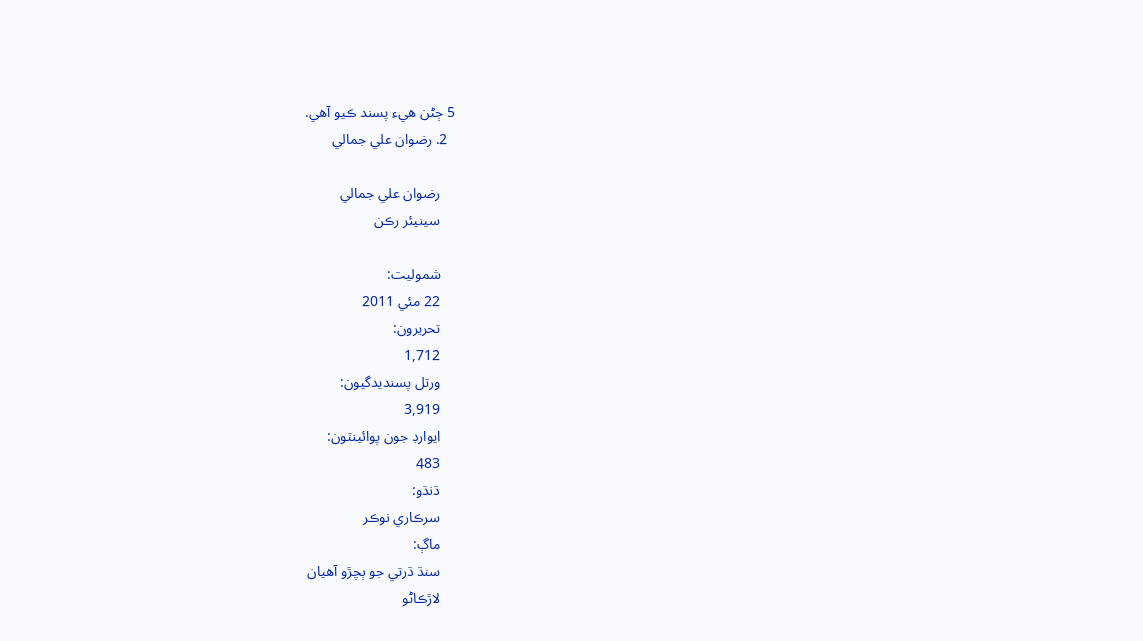5 ڄڻن هيء پسند ڪيو آهي.
  2. رضوان علي جمالي

    رضوان علي جمالي
    سينيئر رڪن

    شموليت:
    22 مئي 2011
    تحريرون:
    1,712
    ورتل پسنديدگيون:
    3,919
    ايوارڊ جون پوائينٽون:
    483
    ڌنڌو:
    سرڪاري نوڪر
    ماڳ:
    سنڌ ڌرتي جو ٻچڙو آهيان
    لاڙڪاڻو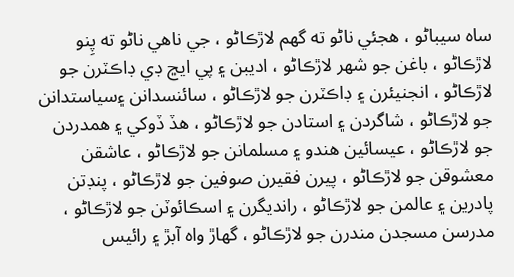ساه سيباڻو ، هجئي ناڻو ته گهم لاڙڪاڻو ، جي ناهي ناڻو ته پِنو لاڙڪاڻو ، باغن جو شهر لاڙڪاڻو ، اديبن ۽ پي ايڇ ڊي ڊاڪٽرن جو لاڙڪاڻو ، انجنيئرن ۽ ڊاڪٽرن جو لاڙڪاڻو ، سائنسدانن ۽سياستدانن جو لاڙڪاڻو ، شاگردن ۽ استادن جو لاڙڪاڻو ، هڏ ڏوکي ۽ همدردن جو لاڙڪاڻو ، عيسائين هندو ۽ مسلمانن جو لاڙڪاڻو ، عاشقن معشوقن جو لاڙڪاڻو ، پيرن فقيرن صوفين جو لاڙڪاڻو ، پنڊتن پادرين ۽ عالمن جو لاڙڪاڻو ، رانديگرن ۽ اسڪائوٽن جو لاڙڪاڻو ، مدرسن مسجدن مندرن جو لاڙڪاڻو ، گهاڙ واه آبڙ ۽ رائيس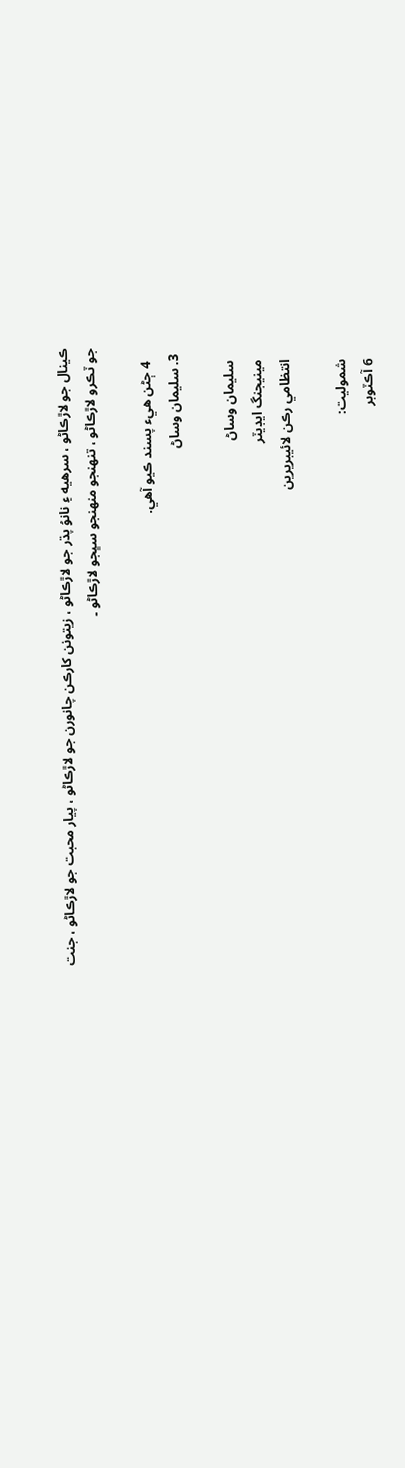ڪينال جو لاڙڪاڻو ، سرهيه ۽ نانوُ پڌر جو لاڙڪاڻو ، زيتونن کارڪن چانورن جو لاڙڪاڻو ، پيار محبت جو لاڙڪاڻو ، جنت جو ٽڪرو لاڙڪاڻو ، تنهنجو منهنجو سڀجو لاڙڪاڻو ۔

    4 ڄڻن هيء پسند ڪيو آهي.
  3. سليمان وساڻ

    سليمان وساڻ
    مينيجنگ ايڊيٽر
    انتظامي رڪن لائيبريرين

    شموليت:
    6 آڪٽوبر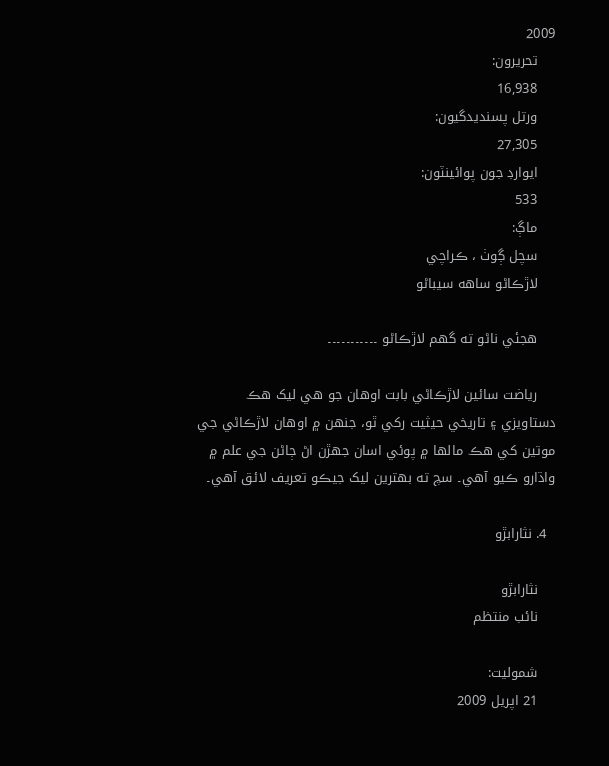2009
    تحريرون:
    16,938
    ورتل پسنديدگيون:
    27,305
    ايوارڊ جون پوائينٽون:
    533
    ماڳ:
    سچل ڳوٺ ، ڪراچي
    لاڙڪاڻو ساهه سيباڻو

    هجئي ناڻو ته گهم لاڙڪاڻو ۔۔۔۔۔۔۔۔۔۔۔

    رياضت سائين لاڙڪاڻي بابت اوهان جو هي ليک هڪ دستاويزي ۽ تاريخي حيثيت رکي ٿو، جنهن ۾ اوهان لاڙڪاڻي جي موتين کي هڪ مالها ۾ پوئي اسان جهڙن اڻ ڄاڻن جي علم ۾ واڌارو ڪيو آهي۔ سچ ته بهترين ليک جيڪو تعريف لائق آهي۔

  4. نثارابڙو

    نثارابڙو
    نائب منتظم

    شموليت:
    21 اپريل 2009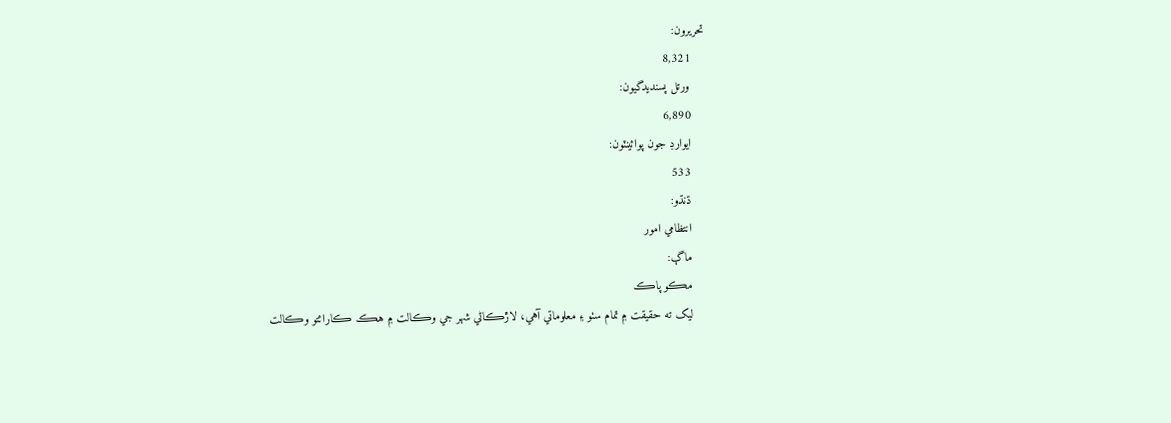تحريرون:
    8,321
    ورتل پسنديدگيون:
    6,890
    ايوارڊ جون پوائينٽون:
    533
    ڌنڌو:
    انتظامي امور
    ماڳ:
    مڪو پاڪ
    ليک ته حقيقت ۾ تمام سٺو ۽ معلوماتي آهي، لاڙڪاڻي شهر جي وڪالت ۾ هڪ ڪارائتو وڪالت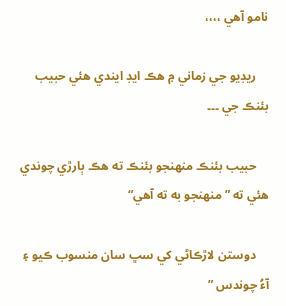نامو آهي ،،،،

    ريڊيو جي زماني ۾ هڪ ايڊ ايندي هئي حبيب بئنڪ جي ۔۔۔

    حبيب بئنڪ منهنجو بئنڪ ته هڪ ٻارڙي چوندي هئي ته ” منهنجو به ته آهي“

    دوستن لاڙڪاڻي کي سڀ سان منسوب ڪيو ۽ آءُ چوندس ”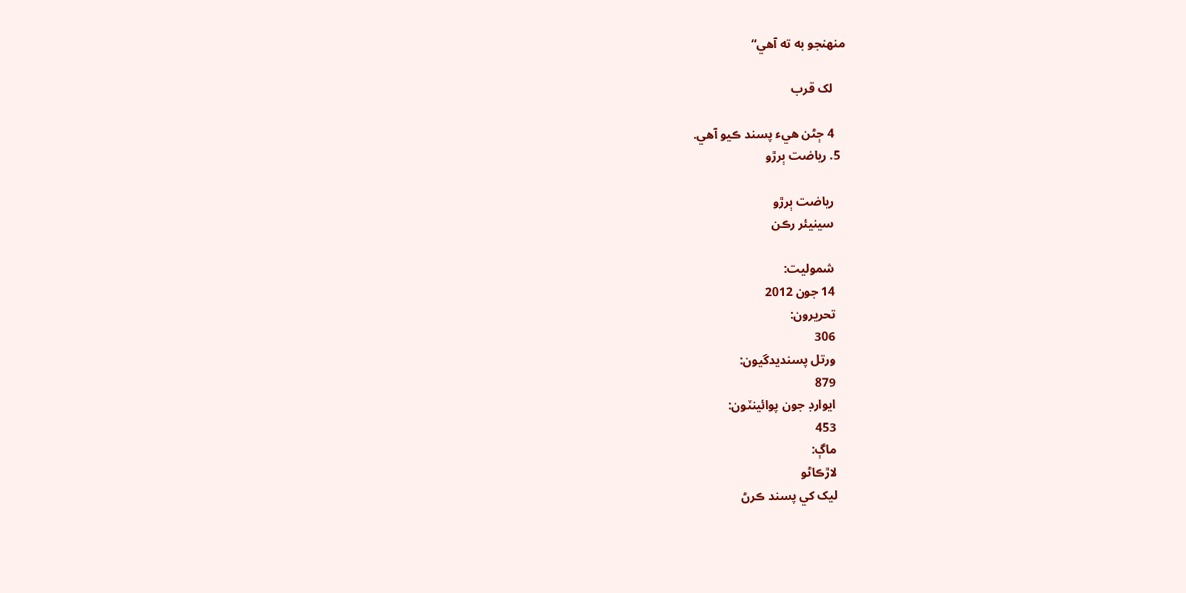منهنجو به ته آهي“

    لک قرب

    4 ڄڻن هيء پسند ڪيو آهي.
  5. رياضت ٻرڙو

    رياضت ٻرڙو
    سينيئر رڪن

    شموليت:
    14 جون 2012
    تحريرون:
    306
    ورتل پسنديدگيون:
    879
    ايوارڊ جون پوائينٽون:
    453
    ماڳ:
    لاڙڪاڻو
    ليک کي پسند ڪرڻ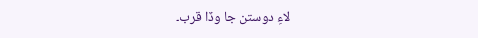لاءِ دوستن جا وڏا قرب۔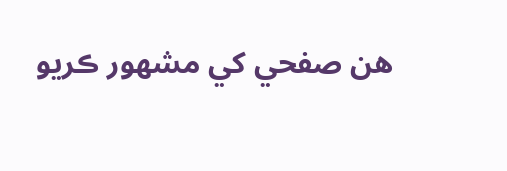هن صفحي کي مشهور ڪريو